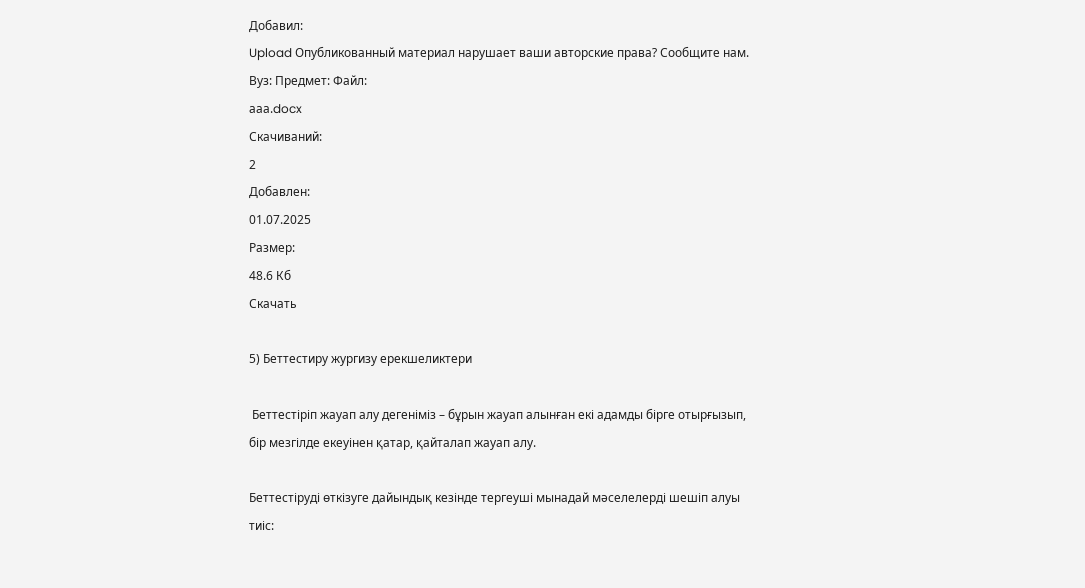Добавил:
Upload Опубликованный материал нарушает ваши авторские права? Сообщите нам.
Вуз: Предмет: Файл:
ааа.docx
Скачиваний:
2
Добавлен:
01.07.2025
Размер:
48.6 Кб
Скачать

5) Беттестиру жургизу ерекшеликтери

 Беттестіріп жауап алу дегеніміз – бұрын жауап алынған екі адамды бірге отырғызып, бір мезгілде екеуінен қатар, қайталап жауап алу.

Беттестіруді өткізуге дайындық кезінде тергеуші мынадай мәселелерді шешіп алуы тиіс: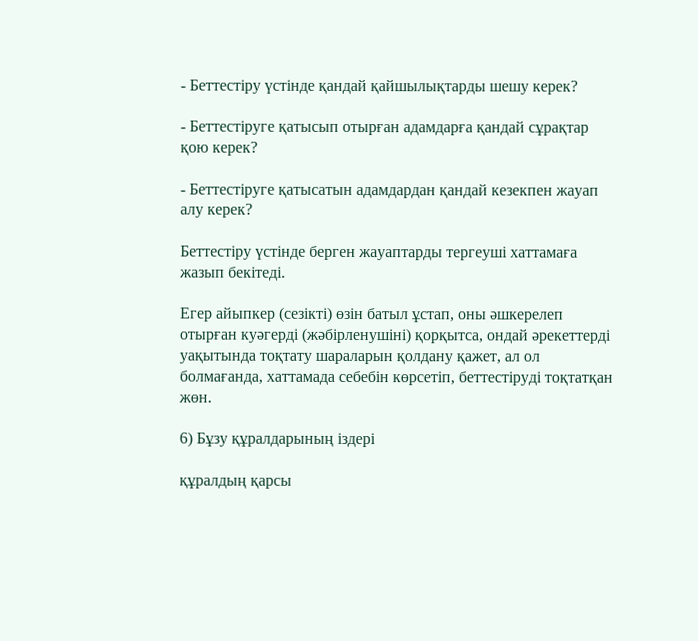- Беттестіру үстінде қандай қайшылықтарды шешу керек?

- Беттестіруге қатысып отырған адамдарға қандай сұрақтар қою керек?

- Беттестіруге қатысатын адамдардан қандай кезекпен жауап алу керек?

Беттестіру үстінде берген жауаптарды тергеуші хаттамаға жазып бекітеді.

Егер айыпкер (сезікті) өзін батыл ұстап, оны әшкерелеп отырған куәгерді (жәбірленушіні) қорқытса, ондай әрекеттерді уақытында тоқтату шараларын қолдану қажет, ал ол болмағанда, хаттамада себебін көрсетіп, беттестіруді тоқтатқан жөн.

6) Бұзу құралдарының іздері

құралдың қарсы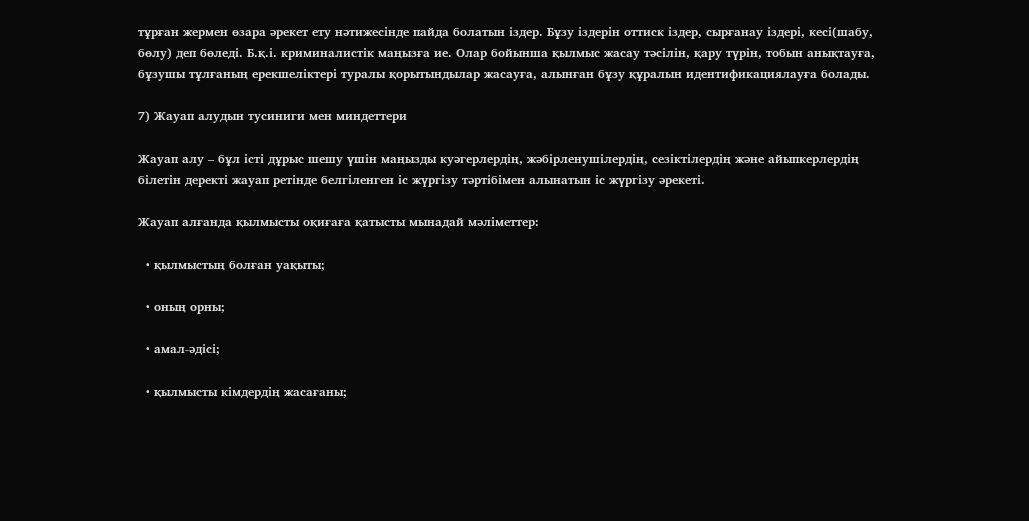тұрған жермен өзара әрекет ету нәтижесінде пайда болатын іздер. Бұзу іздерін оттиск іздер, сырғанау іздері, кесі(шабу, бөлу) деп бөледі. Б.қ.і. криминалистік маңызға ие. Олар бойынша қылмыс жасау тәсілін, қару түрін, тобын анықтауға, бұзушы тұлғаның ерекшеліктері туралы қорытындылар жасауға, алынған бұзу құралын идентификациялауға болады.

7) Жауап алудын тусиниги мен миндеттери

Жауап алу – бұл істі дұрыс шешу үшін маңызды куәгерлердің, жәбірленушілердің, сезіктілердің және айыпкерлердің білетін деректі жауап ретінде белгіленген іс жүргізу тәртібімен алынатын іс жүргізу әрекеті.

Жауап алғанда қылмысты оқиғаға қатысты мынадай мәліметтер:

  • қылмыстың болған уақыты;

  • оның орны;

  • амал-әдісі;

  • қылмысты кімдердің жасағаны;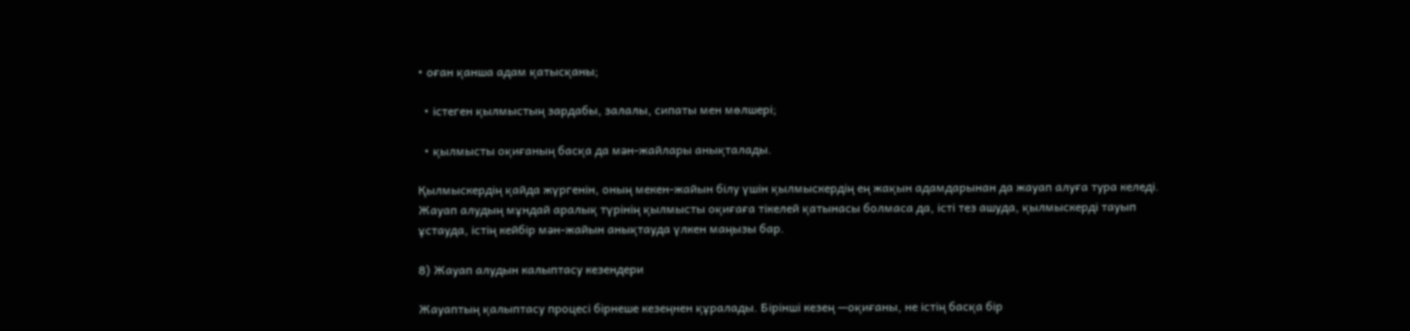• оған қанша адам қатысқаны;

  • істеген қылмыстың зардабы, залалы, сипаты мен мөлшері;

  • қылмысты оқиғаның басқа да мән-жайлары анықталады.

Қылмыскердің қайда жүргенін, оның мекен-жайын білу үшін қылмыскердің ең жақын адамдарынан да жауап алуға тура келеді. Жауап алудың мұндай аралық түрінің қылмысты оқиғаға тікелей қатынасы болмаса да, істі тез ашуда, қылмыскерді тауып ұстауда, істің кейбір мән-жайын анықтауда үлкен маңызы бар.

8) Жауап алудын калыптасу кезендери

Жауаптың қалыптасу процесі бірнеше кезеңнен құралады. Бірінші кезең —оқиғаны, не істің басқа бір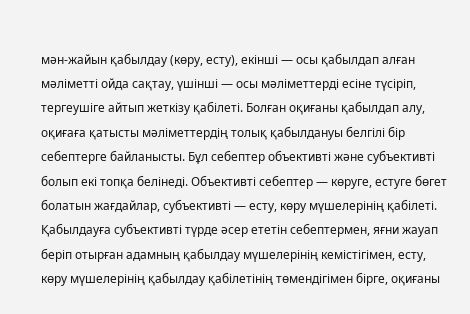мән-жайын қабылдау (көру, есту), екінші — осы қабылдап алған мәліметті ойда сақтау, үшінші — осы мәліметтерді есіне түсіріп, тергеушіге айтып жеткізу қабілеті. Болған оқиғаны қабылдап алу, оқиғаға қатысты мәліметтердің толық қабылдануы белгілі бір себептерге байланысты. Бұл себептер объективті және субъективті болып екі топқа белінеді. Объективті себептер — көруге, естуге бөгет болатын жағдайлар, субъективті — есту, көру мүшелерінің қабілеті. Қабылдауға субъективті түрде әсер ететін себептермен, яғни жауап беріп отырған адамның қабылдау мүшелерінің кемістігімен, есту, көру мүшелерінің қабылдау қабілетінің төмендігімен бірге, оқиғаны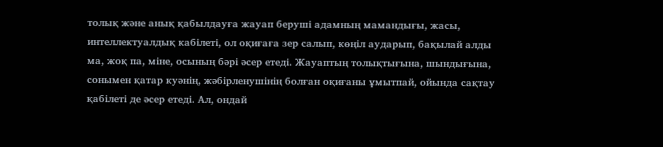толық және анық қабылдауға жауап беруші адамның мамандығы, жасы, интеллектуалдық кабілеті, ол оқиғаға зер салып, көңіл аударып, бақылай алды ма, жоқ па, міне, осының бәрі әсер етеді. Жауаптың толықтығына, шындығына, сонымен қатар куәнің, жәбірленушінің болған оқиғаны ұмытпай, ойында сақтау қабілеті де әсер етеді. Ал, ондай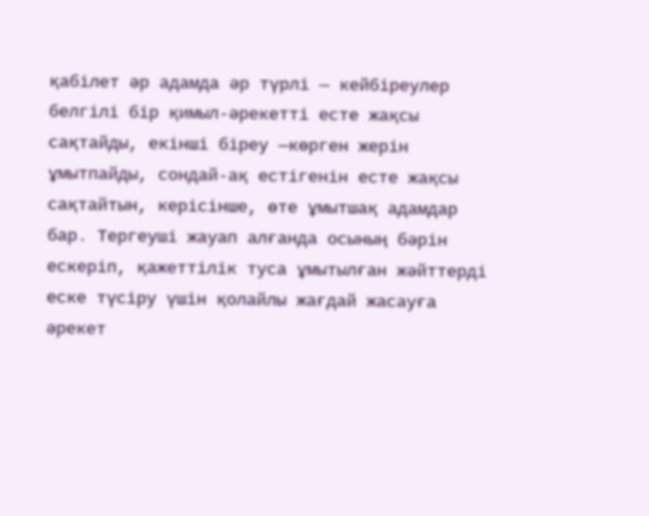қабілет әр адамда әр түрлі — кейбіреулер белгілі бір қимыл-әрекетті есте жақсы сақтайды, екінші біреу —көрген жерін ұмытпайды, сондай-ақ естігенін есте жақсы сақтайтын, керісінше, өте ұмытшақ адамдар бар. Тергеуші жауап алғанда осының бәрін ескеріп, қажеттілік туса ұмытылған жәйттерді еске түсіру үшін қолайлы жағдай жасауға әрекет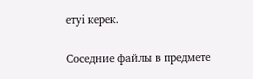етуі керек.

Соседние файлы в предмете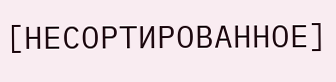[НЕСОРТИРОВАННОЕ]